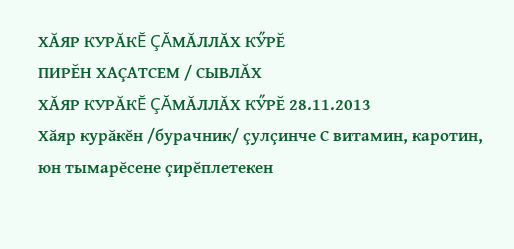ХĂЯР КУРĂКĔ ÇĂМĂЛЛĂХ КӲРĔ
ПИРĔН ХАÇАТСЕМ / СЫВЛĂХ
ХĂЯР КУРĂКĔ ÇĂМĂЛЛĂХ КӲРĔ 28.11.2013
Хăяр курăкĕн /бурачник/ çулçинче С витамин, каротин, юн тымарĕсене çирĕплетекен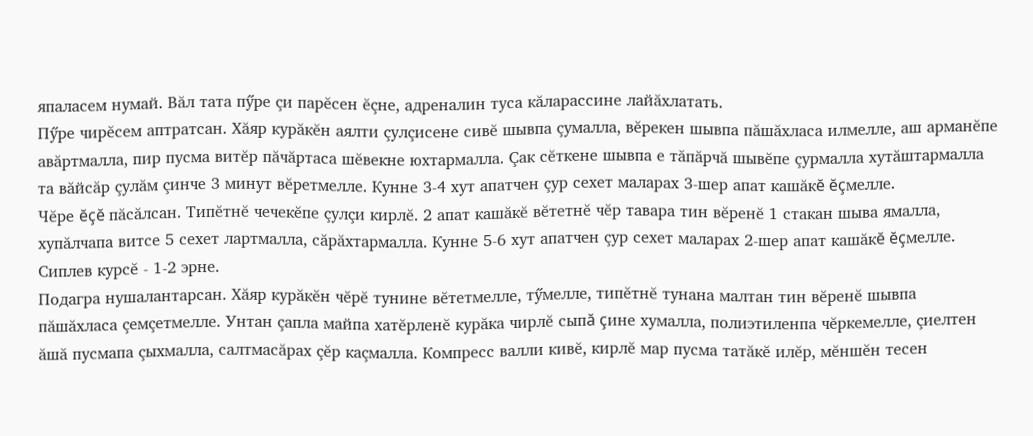япаласем нумай. Вăл тата пӳре çи парĕсен ĕçне, адреналин туса кăларассине лайăхлатать.
Пӳре чирĕсем аптратсан. Хăяр курăкĕн аялти çулçисене сивĕ шывпа çумалла, вĕрекен шывпа пăшăхласа илмелле, аш арманĕпе авăртмалла, пир пусма витĕр пăчăртаса шĕвекне юхтармалла. Çак сĕткене шывпа е тăпăрчă шывĕпе çурмалла хутăштармалла та вăйсăр çулăм çинче 3 минут вĕретмелле. Кунне 3-4 хут апатчен çур сехет маларах 3-шер апат кашăкĕ ĕçмелле.
Чĕре ĕçĕ пăсăлсан. Типĕтнĕ чечекĕпе çулçи кирлĕ. 2 апат кашăкĕ вĕтетнĕ чĕр тавара тин вĕренĕ 1 стакан шыва ямалла, хупăлчапа витсе 5 сехет лартмалла, сăрăхтармалла. Кунне 5-6 хут апатчен çур сехет маларах 2-шер апат кашăкĕ ĕçмелле. Сиплев курсĕ - 1-2 эрне.
Подагра нушалантарсан. Хăяр курăкĕн чĕрĕ тунине вĕтетмелле, тӳмелле, типĕтнĕ тунана малтан тин вĕренĕ шывпа пăшăхласа çемçетмелле. Унтан çапла майпа хатĕрленĕ курăка чирлĕ сыпă çине хумалла, полиэтиленпа чĕркемелле, çиелтен ăшă пусмапа çыхмалла, салтмасăрах çĕр каçмалла. Компресс валли кивĕ, кирлĕ мар пусма татăкĕ илĕр, мĕншĕн тесен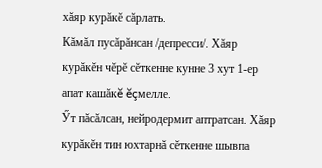хăяр курăкĕ сăрлать.
Кăмăл пусăрăнсан /депресси/. Хăяр курăкĕн чĕрĕ сĕткенне кунне 3 хут 1-ер апат кашăкĕ ĕçмелле.
Ӳт пăсăлсан, нейродермит аптратсан. Хăяр курăкĕн тин юхтарнă сĕткенне шывпа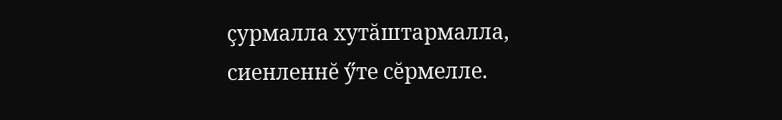çурмалла хутăштармалла, сиенленнĕ ӳте сĕрмелле.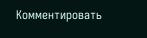Комментировать